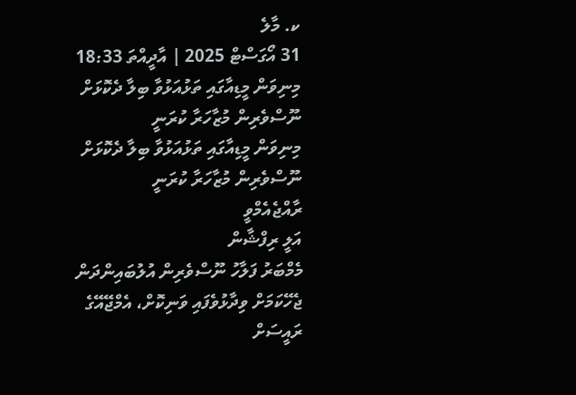ކ. މާލެ
31 އޯގަސްޓް 2025 | އާދީއްތަ 18:33
މިނިވަން މީޑިއާގައި ތަޅުއަޅުވާ ބިލާ ދެކޮޅަށް ނޫސްވެރިން މުޒާހަރާ ކުރަނީ
މިނިވަން މީޑިއާގައި ތަޅުއަޅުވާ ބިލާ ދެކޮޅަށް ނޫސްވެރިން މުޒާހަރާ ކުރަނީ
ރާއްޖެއެމްވީ
އަލީ ރިފްޝާން
މެމްބަރު ފަލާހު ނޫސްވެރިން އުލުބައިންދަން ޖެހޭކަމަށް ވިދާޅުވެފައި ވަނިކޮށް، އެމްޖޭއޭގެ ރައީސަށް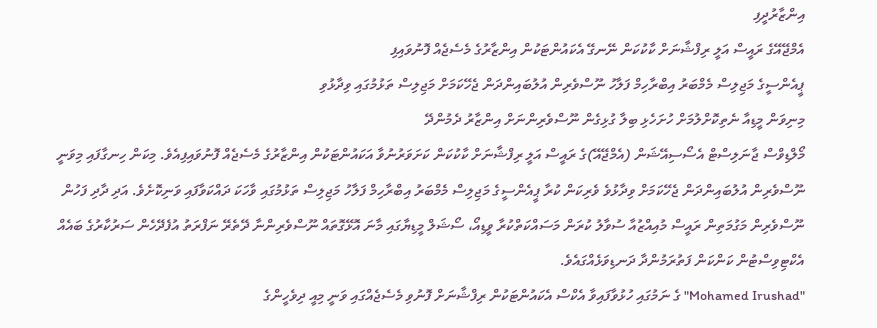އިންޒާރުދީފި
އެމްޖޭއޭގެ ރައީސް އަލީ ރިފްޝާނަށް ކާކުކަން ނޭނގޭ އެކައުންޓަކުން އިންޒާރުގެ މެސެޖެއް ފޮނުވައިފި
ޕީއެންސީގެ މަޖިލިސް މެމްބަރު އިބްރާހިމް ފަލާހު ނޫސްވެރިން އުލުބައިންދަން ޖެހޭކަމަށް މަޖިލިސް ތަޅުމުގައި ވިދާޅުވި
މިނިވަން މީޑިއާ ނެތިކޮށްލުމަށް ހުށަހެޅި ބިލާ ގުޅިގެން ނޫސްވެރިންނަށް އިންޒާރު ދެމުންދޭ
މޯލްޑިވްސް ޖާނަލިސްޓް އެސޯސިއޭޝަން (އެމްޖޭއޭ)ގެ ރައީސް އަލީ ރިފްޝާނަށް ކާކުކަން ކަށަވަރުނުވާ އަކައުންޓަކުން އިންޒާރުގެ މެސެޖެއް ފޮނުވައިފިއެވެ. މިކަން ހިނގާފައި މިވަނީ ނޫސްވެރިން އުލުބައިންދަން ޖެހޭކަމަށް ވިދާޅުވެ ވެރިކަން ކުރާ ޕީއެންސީގެ މަޖިލިސް މެމްބަރު އިބްރާހިމް ފަލާހު މަޖިލިސް ތަޅުމުގައި ވާހަކަ ދައްކަވާފައި ވަނިކޮށެވެ. އަދި ދާދި ފަހުން ނޫސްވެރިން މަގުމަތިން ރައީސް މުއިއްޒުއާ ސުވާލު ކުރަން މަސައްކަތްކުރާ ވީޑިއޯ، ސޯޝަލް މީޑިޔާގައި މާނަ އޮޅޭގޮތައް ނޫސްވެރިންނާ ދޭތެރޭ ނަފްރަތު އުފެދޭހެން ސަރުކާރުގެ ބައެއް އެކްޓިވިސްޓުން ކަންކަން ފަތުރަމުންދާ ދަނޑިވަޅެއްގައެވެ.
"Mohamed Irushad" ގެ ނަމުގައި ހުޅުވާފައިވާ އެކްސް އެކައުންޓަކުން ރިފްޝާނަށް ފޮނުވި މެސެޖެއްގައި ވަނީ މިއީ ދިވެހީންގެ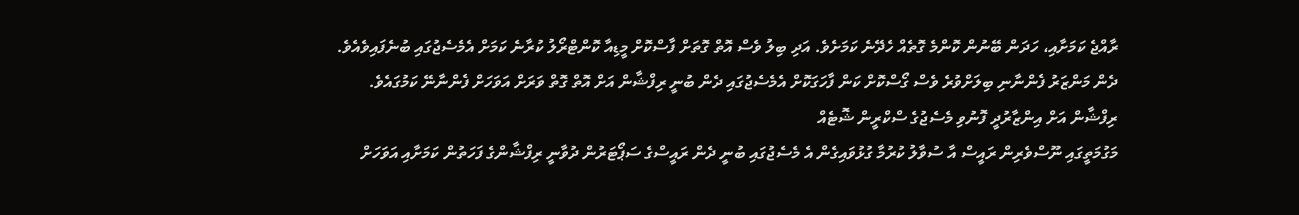ރާއްޖެ ކަމަށާއި، ހަދަން ބޭނުން ކޮންމެ ގޮތެއް ހެދޭނެ ކަމަށެވެ. އަދި ބިލު ވެސް އޮތް ގޮތަށް ފާސްކޮށް މީޑިއާ ކޮންޓްރޯލު ކުރާނެ ކަމަށް އެމެސެޖުގައި ބުނެފައިވެއެވެ. ދެން މަންޒަރު ފެންނާނި ބިލަށްވުރެ ވެސް ގޯސްކޮށް ކަން ފާހަގަކޮށް އެމެސެޖުގައި ދެން ބުނީ ރިފްޝާން އަށް އޮތް ގޮތް ވަރަށް އަވަހަށް ފެންނާނޭ ކަމުގައެވެ.
ރިފްޝާން އަށް އިންޒާރުދީ ފޮނުވި މެސެޖުގެ ސްކްރީން ޝޮޓެއް
މަގުމަތީގައި ނޫސްވެރިން ރައީސް އާ ސުވާލު ކުރުމާ ގުޅުވައިގެން އެ މެސެޖުގައި ބުނީ ދެން ރައީސްގެ ސަޕޯޓަރުން ދުވާނީ ރިފްޝާންގެ ފަހަތުން ކަމަށާއި އަވަހަށް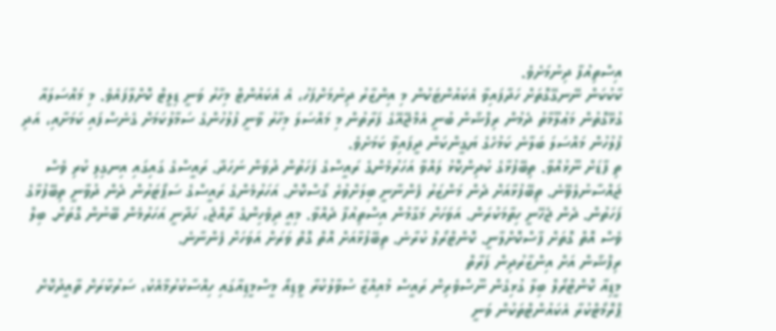އިސްތިއުފާ ދިނުމަށެވެ.
ކާކުކަން ނޭނގޭގޮތަށް ހަދާފައިވާ އެކައުންޓަކުން މި އިންޒާރު ދިނުމަށްފަހު، އެ އެކައުންޓް މިހާރު ވަނީ ޑިލީޓް ކޮށްލާފައެވެ. މި މައްސަލައާ ގުޅޭގޮތުން މަޢުލޫމާތު ދެމުން ރިފްޝާން ބުނީ އެމްޖޭއޭގެ ފަރާތުން މި މައްސަލަ މިހާރު ވާނީ ފުލުހުންގެ ސަމާލުކަމަށް ގެނެސްފައި ކަމަށާއި، އަދި ފުލުހުން މައްސަލަ ބަލާނެ ކަމުހެގެ ޔަގީންކަން ދީފައިވާ ކަމަށެވެ.
ތި ފާޑަށް ނޫޅުއްވާ. ތިބޭފުޅާގެ ކުދިންކޮޅު ލައްވާ އަހަރުމެންގެ ރައީސްގެ ފަހަތުން ދުވަން ނަހަދާ. ރައީސްގެ ގައިގައި އިނގިލި ކުރި ވެސް ޖައްސާނުލެވޭނެ. ތިބޭފުޅާއަށް ދެން މަންޒަރު ފެންނާނީ ބިލަށްވުރެ ގޯސްކޮށް. އަހަރުމެންގެ ރައީސްގެ ސަޕޯޓަރުން ދެން ދުވާނީ ތިބޭފުޅާގެ ފަހަތުން. ދެން ޖެހޭނީ ހިތާމަކުރަން. އަވަހަށް މަގާމުން އިސްތިއުފާ ދެއްވާ. މިއީ ދިވެހިންގެ ރާއްޖެ، ހަދާނީ އަހަރުމެން ބޭނުން ގޮތަށް. ބިލް ވެސް އޮތް ގޮތަށް ފާސްކޮށްލާނީ. ކޮންޓްރޯލް ކުރާނެ. ތިބޭފުޅާއަށް އޮތް ގޮތް ވަރަށް އަވަހަށް ފެންނާނެ.
ރިފްޝާން އަށް އިންޒާރުދިން ފަރާތް
މީޑިއާ ކޮންޓްރޯލް ބިލާ ގުޅިގެން ނޫސްވެރިން ރައީސް މުއިއްޒާ ސުވާލުކުރާ ވީޑިއޯ މީސްމީޑިއާގައި ހިއްސާކުރުމާއެކު، ސަރުކާރަށް ތާއީދުކޮށް ޕްރޮމޯޓްކުރާ އެކައުންޓްތަކުން ވަނީ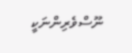ނޫސްވެރިންނަކީ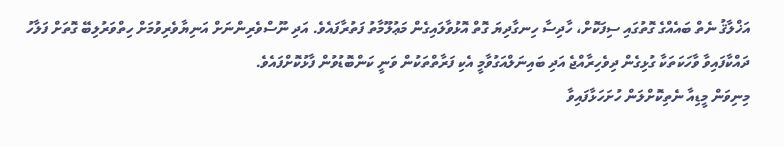އަޚްލާޤު ނެތް ބައެއްގެ ގޮތުގައި ސިފަކޮށް، ހާދިސާ ހިނގާދިޔަ ގޮތް އޮޅުވާލައިގެން މަޢުލޫމާތު ފަތުރާފައެވެ. އަދި ނޫސްވެރިންނަށް އަނިޔާވެރިވުމަށް ހިތްވަރުލިބޭ ގޮތަށް ފަލާހު ދައްކާފައިވާ ވާހަކަތަކާ ގުޅިގެން ދިވެހިރާއްޖެ އަދި ބައިނަލްއަގުވާމީ އެކި ފަރާތްތަކުން ވަނީ ކަންބޮޑުވުން ފާޅުކޮށްފައެވެ.
މިނިވަން މީޑިއާ ނެތިކޮށްލަން ހުށަހަޅާފައިވާ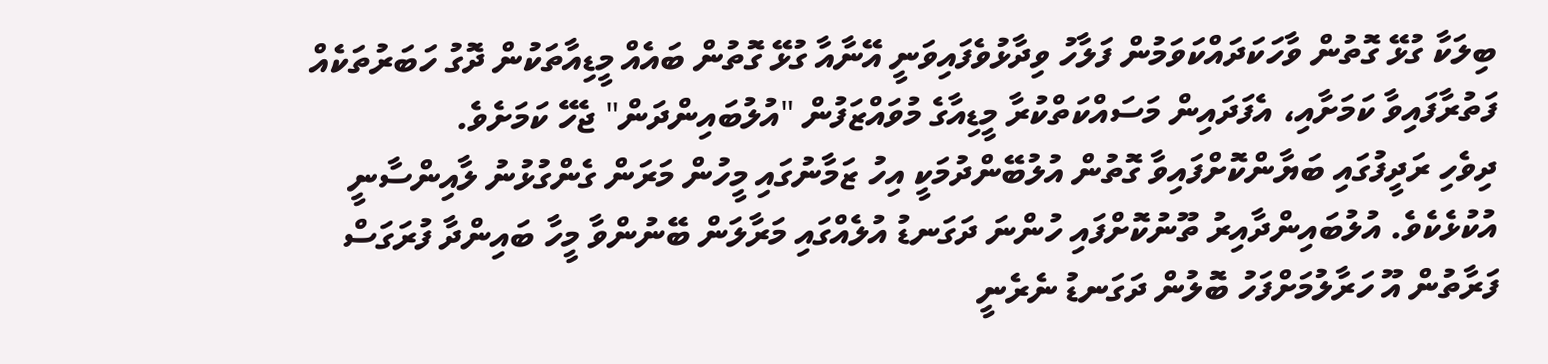ބިލަކާ ގުޅޭ ގޮތުން ވާހަކަދައްކަވަމުން ފަލާހު ވިދާޅުވެފައިވަނީ އޭނާއާ ގުޅޭ ގޮތުން ބައެއް މީޑިއާތަކުން ދޮގު ހަބަރުތަކެއް ފަތުރާފައިވާ ކަމަށާއި، އެފަދައިން މަސައްކަތްކުރާ މީޑިއާގެ މުވައްޒަފުން "އުލުބައިންދަން" ޖެހޭ ކަމަށެވެ.
ދިވެހި ރަދީފުގައި ބަޔާންކޮށްފައިވާ ގޮތުން އުލުބޭންދުމަކީ އިހު ޒަމާނުގައި މީހުން މަރަން ގެންގުޅުނު ލާއިންސާނީ އުކުޅެކެވެ. އުލުބައިންދާއިރު ތޫނުކޮށްފައި ހުންނަ ދަގަނޑު އުލެއްގައި މަރާލަން ބޭނުންވާ މީހާ ބައިންދާ ފުރަގަސް ފަރާތުން އޫ ހަރާލުމަށްފަހު ބޮލުން ދަގަނޑު ނެރެނީ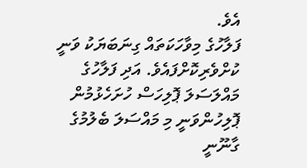އެވެ.
ފަލާހުގެ މިވާހަކަތައް ގިނަބަޔަކު ވަނީ ކުށްވެރިކޮށްފައެވެ. އަދި ފަލާހުގެ މައްލަސަލަ ޕޮލިހަސް ހުށަހެޅުމުން ޕޮލިހުންވަނީ މި މައްސަލަ ބެލުމުގެ ގާނޫނީ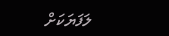ލަފަޔަކަށް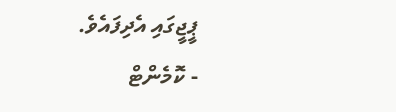ޕީޖީގައި އެދިފައެވެ.
- ކޮމެންޓް